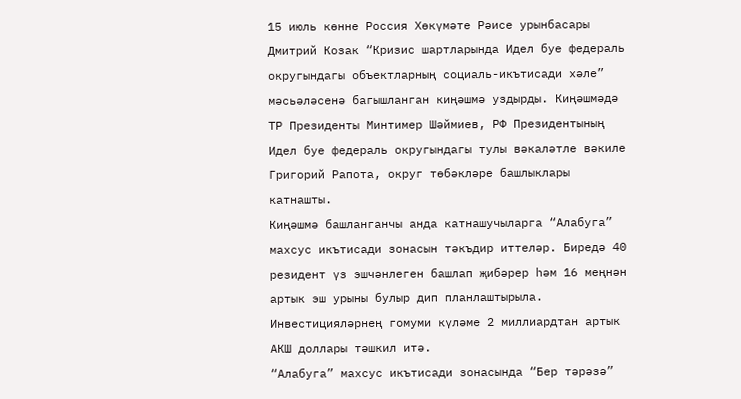15 июль көнне Россия Хөкүмәте Рәисе урынбасары Дмитрий Козак “Кризис шартларында Идел буе федераль округындагы объектларның социаль-икътисади хәле” мәсьәләсенә багышланган киңәшмә уздырды. Киңәшмәдә ТР Президенты Минтимер Шәймиев, РФ Президентының Идел буе федераль округындагы тулы вәкаләтле вәкиле Григорий Рапота, округ төбәкләре башлыклары катнашты.
Киңәшмә башланганчы анда катнашучыларга “Алабуга” махсус икътисади зонасын тәкъдир иттеләр. Биредә 40 резидент үз эшчәнлеген башлап җибәрер һәм 16 меңнән артык эш урыны булыр дип планлаштырыла. Инвестицияләрнең гомуми күләме 2 миллиардтан артык АКШ доллары тәшкил итә.
“Алабуга” махсус икътисади зонасында “Бер тәрәзә”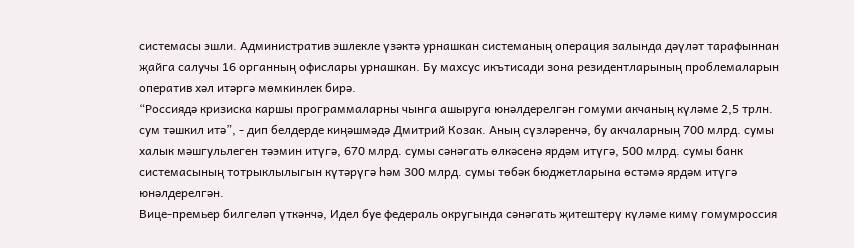системасы эшли. Административ эшлекле үзәктә урнашкан системаның операция залында дәүләт тарафыннан җайга салучы 16 органның офислары урнашкан. Бу махсус икътисади зона резидентларының проблемаларын оператив хәл итәргә мөмкинлек бирә.
“Россиядә кризиска каршы программаларны чынга ашыруга юнәлдерелгән гомуми акчаның күләме 2,5 трлн. сум тәшкил итә”, - дип белдерде киңәшмәдә Дмитрий Козак. Аның сүзләренчә, бу акчаларның 700 млрд. сумы халык мәшгульлеген тәэмин итүгә, 670 млрд. сумы сәнәгать өлкәсенә ярдәм итүгә, 500 млрд. сумы банк системасының тотрыклылыгын күтәрүгә һәм 300 млрд. сумы төбәк бюджетларына өстәмә ярдәм итүгә юнәлдерелгән.
Вице-премьер билгеләп үткәнчә, Идел буе федераль округында сәнәгать җитештерү күләме кимү гомумроссия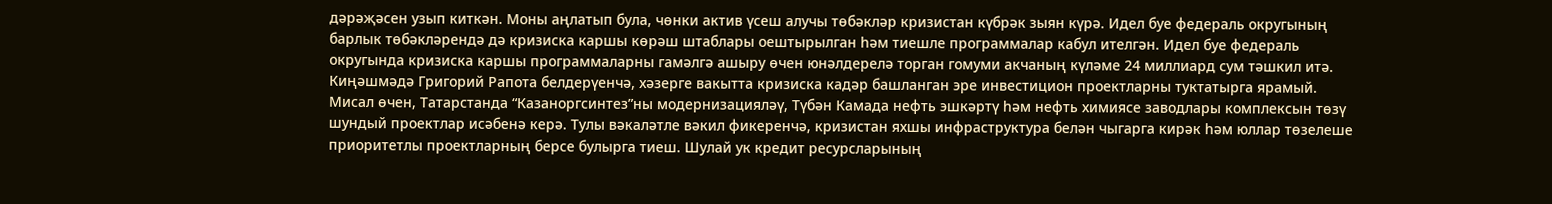дәрәҗәсен узып киткән. Моны аңлатып була, чөнки актив үсеш алучы төбәкләр кризистан күбрәк зыян күрә. Идел буе федераль округының барлык төбәкләрендә дә кризиска каршы көрәш штаблары оештырылган һәм тиешле программалар кабул ителгән. Идел буе федераль округында кризиска каршы программаларны гамәлгә ашыру өчен юнәлдерелә торган гомуми акчаның күләме 24 миллиард сум тәшкил итә.
Киңәшмәдә Григорий Рапота белдерүенчә, хәзерге вакытта кризиска кадәр башланган эре инвестицион проектларны туктатырга ярамый. Мисал өчен, Татарстанда “Казаноргсинтез”ны модернизацияләү, Түбән Камада нефть эшкәртү һәм нефть химиясе заводлары комплексын төзү шундый проектлар исәбенә керә. Тулы вәкаләтле вәкил фикеренчә, кризистан яхшы инфраструктура белән чыгарга кирәк һәм юллар төзелеше приоритетлы проектларның берсе булырга тиеш. Шулай ук кредит ресурсларының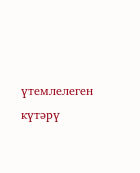үтемлелеген күтәрү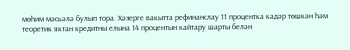мөһим мәсьәлә булып тора. Хәзерге вакытта рефинанслау 11 процентка кадәр төшкән һәм теоретик яктан кредитны елына 14 процентын кайтару шарты белән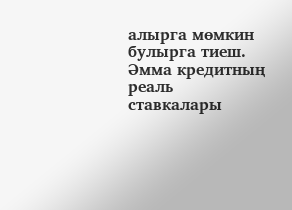алырга мөмкин булырга тиеш. Әмма кредитның реаль ставкалары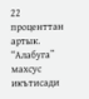22 проценттан артык.
“Алабуга” махсус икътисади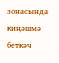зонасында киңәшмә беткәч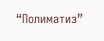“Полиматиз”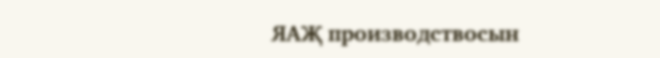ЯАҖ производствосын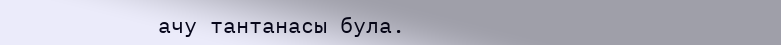ачу тантанасы була.